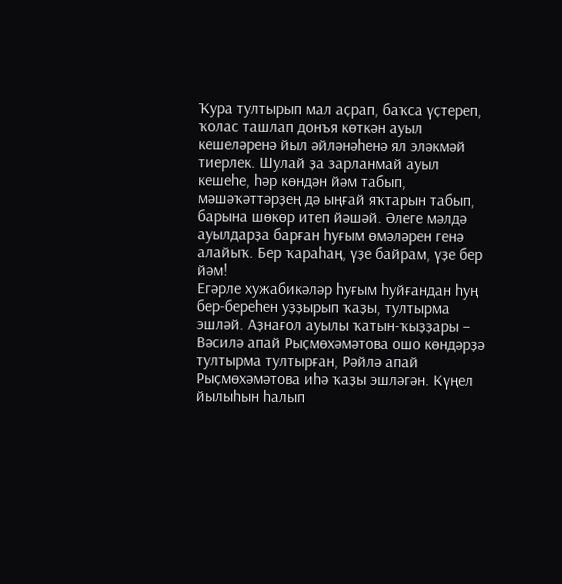Ҡура тултырып мал аҫрап, баҡса үҫтереп, ҡолас ташлап донъя көткән ауыл кешеләренә йыл әйләнәһенә ял эләкмәй тиерлек. Шулай ҙа зарланмай ауыл кешеһе, һәр көндән йәм табып, мәшәҡәттәрҙең дә ыңғай яҡтарын табып, барына шөкөр итеп йәшәй. Әлеге мәлдә ауылдарҙа барған һуғым өмәләрен генә алайыҡ. Бер ҡараһаң, үҙе байрам, үҙе бер йәм!
Егәрле хужабикәләр һуғым һуйғандан һуң бер-береһен уҙҙырып ҡаҙы, тултырма эшләй. Аҙнағол ауылы ҡатын-ҡыҙҙары – Вәсилә апай Рыҫмөхәмәтова ошо көндәрҙә тултырма тултырған, Рәйлә апай Рыҫмөхәмәтова иһә ҡаҙы эшләгән. Күңел йылыһын һалып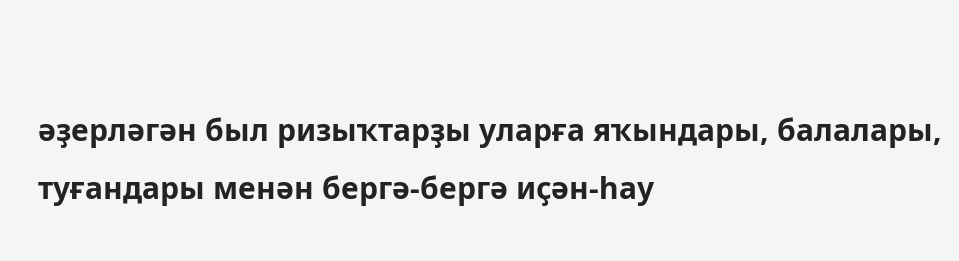әҙерләгән был ризыҡтарҙы уларға яҡындары, балалары, туғандары менән бергә-бергә иҫән-һау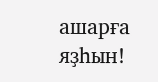ашарға яҙһын!